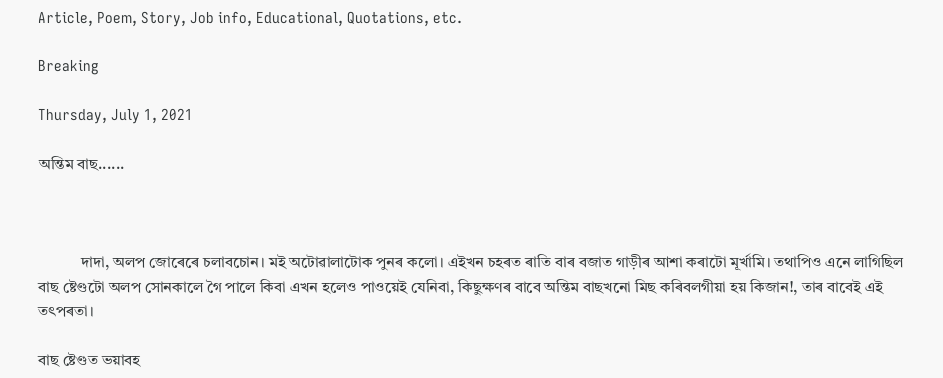Article, Poem, Story, Job info, Educational, Quotations, etc.

Breaking

Thursday, July 1, 2021

অন্তিম বাছ......



           দাদা, অলপ জোৰেৰে চলাবচোন। মই অটোৱালাটোক পুনৰ কলো। এইখন চহৰত ৰাতি বাৰ বজাত গাড়ীৰ আশা কৰাটো মূৰ্খামি। তথাপিও এনে লাগিছিল বাছ ষ্টেণ্ডটো অলপ সোনকালে গৈ পালে কিবা এখন হলেও পাওয়েই যেনিবা, কিছুক্ষণৰ বাবে অন্তিম বাছখনো মিছ কৰিবলগীয়া হয় কিজান!, তাৰ বাবেই এই তৎপৰতা।

বাছ ষ্টেণ্ডত ভয়াবহ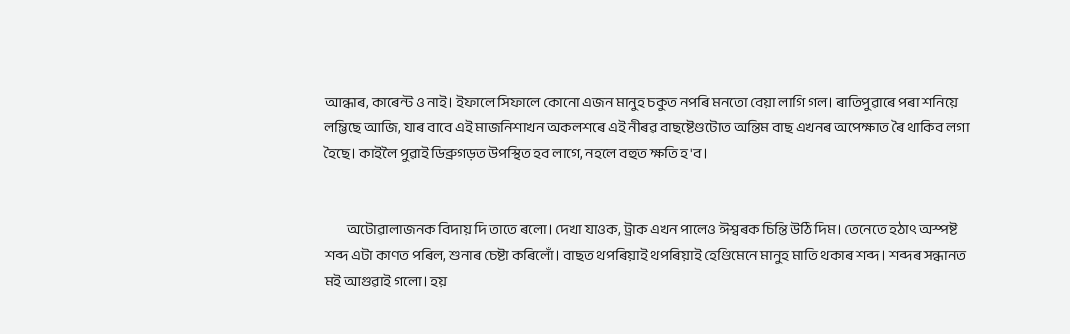আন্ধাৰ, কাৰেন্ট ও নাই। ইফালে সিফালে কোনো এজন মানুহ চকুত নপৰি মনতো বেয়া লাগি গল। ৰাতিপুৱাৰে পৰা শনিয়ে লম্ভিছে আজি, যাৰ বাবে এই মাজনিশাখন অকলশৰে এই নীৰৱ বাছষ্টেণ্ডটোত অন্তিম বাছ এখনৰ অপেক্ষাত ৰৈ থাকিব লগা হৈছে। কাইলৈ পুৱাই ডিব্ৰুগড়ত উপস্থিত হব লাগে, নহলে বহুত ক্ষতি হ'ব।


         অটোৱালাজনক বিদায় দি তাতে ৰলো। দেখা যাওক, ট্ৰাক এখন পালেও ঈশ্বৰক চিন্তি উঠি দিম। তেনেতে হঠাৎ অস্পষ্ট শব্দ এটা কাণত পৰিল, শুনাৰ চেষ্টা কৰিলোঁ। বাছত থপৰিয়াই থপৰিয়াই হেণ্ডিমেনে মানুহ মাতি থকাৰ শব্দ। শব্দৰ সন্ধানত মই আগুৱাই গলো। হয়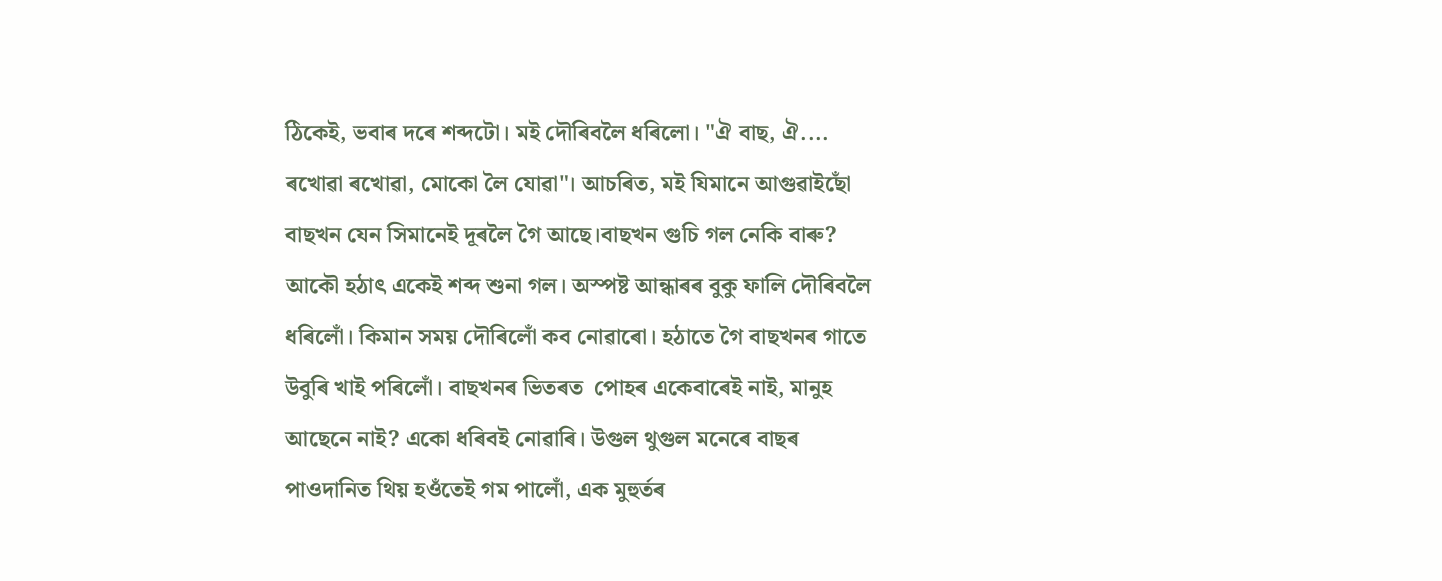ঠিকেই, ভবাৰ দৰে শব্দটো। মই দৌৰিবলৈ ধৰিলো। "ঐ বাছ, ঐ.... ৰখোৱা ৰখোৱা, মোকো লৈ যোৱা"। আচৰিত, মই যিমানে আগুৱাইছোঁ বাছখন যেন সিমানেই দূৰলৈ গৈ আছে।বাছখন গুচি গল নেকি বাৰু? আকৌ হঠাৎ একেই শব্দ শুনা গল। অস্পষ্ট আন্ধাৰৰ বুকু ফালি দৌৰিবলৈ ধৰিলোঁ। কিমান সময় দৌৰিলোঁ কব নোৱাৰো। হঠাতে গৈ বাছখনৰ গাতে উবুৰি খাই পৰিলোঁ। বাছখনৰ ভিতৰত  পোহৰ একেবাৰেই নাই, মানুহ আছেনে নাই? একো ধৰিবই নোৱাৰি। উগুল থুগুল মনেৰে বাছৰ পাওদানিত থিয় হওঁতেই গম পালোঁ, এক মুহুৰ্তৰ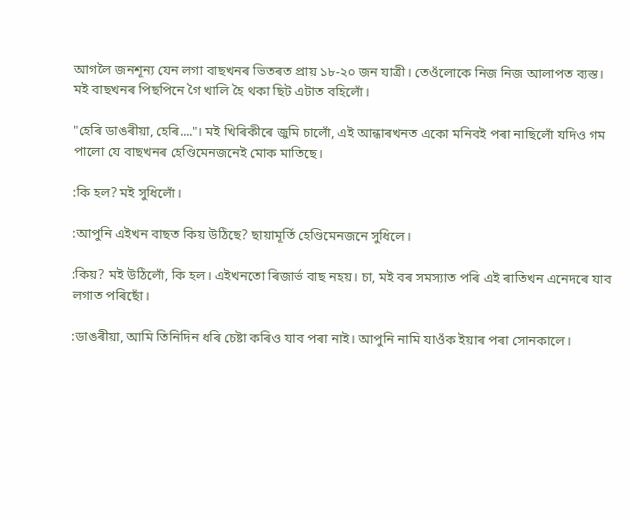আগলৈ জনশূন্য যেন লগা বাছখনৰ ভিতৰত প্রায় ১৮-২০ জন যাত্ৰী। তেওঁলোকে নিজ নিজ আলাপত ব্যস্ত। মই বাছখনৰ পিছপিনে গৈ খালি হৈ থকা ছিট এটাত বহিলোঁ।

"হেৰি ডাঙৰীয়া, হেৰি...."। মই খিৰিকীৰে জুমি চালোঁ, এই আন্ধাৰখনত একো মনিবই পৰা নাছিলোঁ যদিও গম পালো যে বাছখনৰ হেণ্ডিমেনজনেই মোক মাতিছে।

:কি হল? মই সুধিলোঁ।

:আপুনি এইখন বাছত কিয় উঠিছে? ছায়ামূৰ্তি হেণ্ডিমেনজনে সুধিলে।

:কিয়? মই উঠিলোঁ, কি হল। এইখনতো ৰিজাৰ্ভ বাছ নহয়। চা, মই বৰ সমস্যাত পৰি এই ৰাতিখন এনেদৰে যাব লগাত পৰিছোঁ।

:ডাঙৰীয়া, আমি তিনিদিন ধৰি চেষ্টা কৰিও যাব পৰা নাই। আপুনি নামি যাওঁক ইয়াৰ পৰা সোনকালে।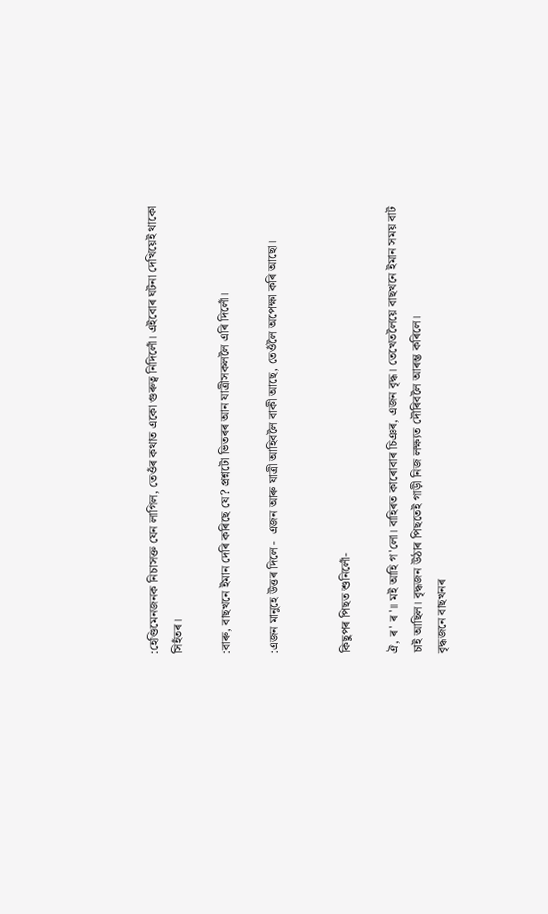:হেণ্ডিমেনজনক নিচাসক্ত যেন লাগিল, তেওঁৰ কথাত একো গুৰুত্ব নিদিলোঁ। এইবোৰ ঘটনা দেখিয়েই থাকো সিহঁতৰ।

:বাৰু, বাছখনে ইমান দেৰি কৰিছে যে? প্ৰশ্নটো ভিতৰৰ আন যাত্ৰীসকললৈ এৰি দিলোঁ।

:এজন মানুহে উত্তৰ দিলে -  এজন আৰু যাত্ৰী আহিবলৈ বাকী আছে, তেওঁলৈ অপেক্ষা কৰি আছো।


কিছুপৰ পিছত শুনিলোঁ-

ঐ, ৰ' ৰ'॥ মই আহি গ'লো। বাহিৰত কাৰোবাৰ চিঞৰ, এজন বৃদ্ধ। তেখেতলৈয়ে বাছখনে ইমান সময় বাট চাই আছিল। বৃদ্ধজন উঠাৰ পিছতেই গাড়ী নিজ লক্ষ্যত দৌৰিবলৈ আৰম্ভ কৰিলে।
বৃদ্ধজনে বাছখনৰ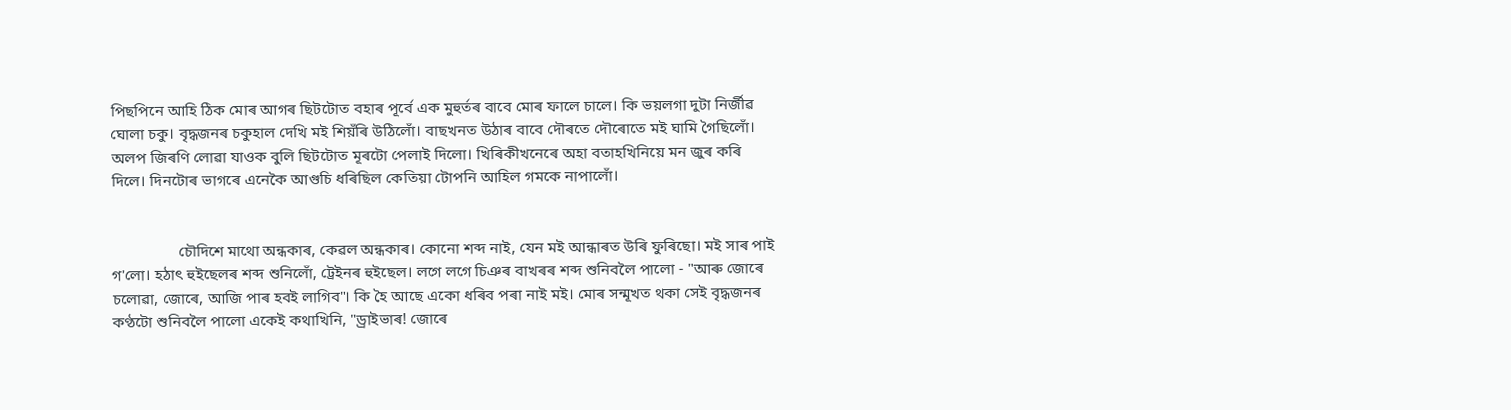পিছপিনে আহি ঠিক মোৰ আগৰ ছিটটোত বহাৰ পূৰ্বে এক মুহুৰ্তৰ বাবে মোৰ ফালে চালে। কি ভয়লগা দুটা নিৰ্জীৱ ঘোলা চকু। বৃদ্ধজনৰ চকুহাল দেখি মই শিয়ঁৰি উঠিলোঁ। বাছখনত উঠাৰ বাবে দৌৰতে দৌৰোতে মই ঘামি গৈছিলোঁ। অলপ জিৰণি লোৱা যাওক বুলি ছিটটোত মূৰটো পেলাই দিলো। খিৰিকীখনেৰে অহা বতাহখিনিয়ে মন জুৰ কৰি দিলে। দিনটোৰ ভাগৰে এনেকৈ আগুচি ধৰিছিল কেতিয়া টোপনি আহিল গমকে নাপালোঁ।


                 চৌদিশে মাথো অন্ধকাৰ, কেৱল অন্ধকাৰ। কোনো শব্দ নাই, যেন মই আন্ধাৰত উৰি ফুৰিছো। মই সাৰ পাই গ'লো। হঠাৎ হুইছেলৰ শব্দ শুনিলোঁ, ট্ৰেইনৰ হুইছেল। লগে লগে চিঞৰ বাখৰৰ শব্দ শুনিবলৈ পালো - "আৰু জোৰে চলোৱা, জোৰে, আজি পাৰ হবই লাগিব"। কি হৈ আছে একো ধৰিব পৰা নাই মই। মোৰ সন্মূখত থকা সেই বৃদ্ধজনৰ কণ্ঠটো শুনিবলৈ পালো একেই কথাখিনি, "ড্ৰাইভাৰ! জোৰে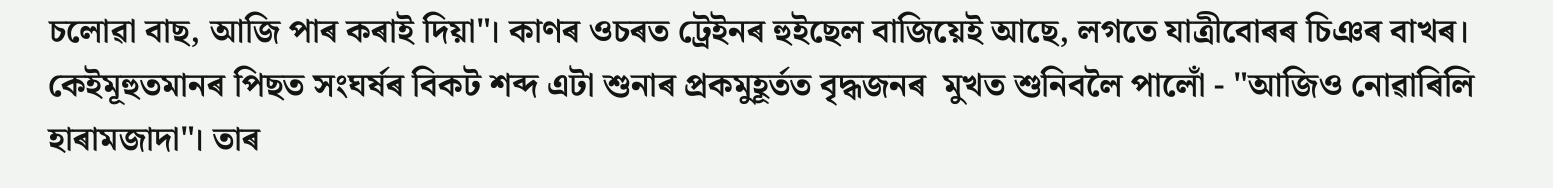চলোৱা বাছ, আজি পাৰ কৰাই দিয়া"। কাণৰ ওচৰত ট্ৰেইনৰ হুইছেল বাজিয়েই আছে, লগতে যাত্ৰীবোৰৰ চিঞৰ বাখৰ। কেইমূহুতমানৰ পিছত সংঘৰ্ষৰ বিকট শব্দ এটা শুনাৰ প্ৰকমুহূৰ্তত বৃদ্ধজনৰ  মুখত শুনিবলৈ পালোঁ - "আজিও নোৱাৰিলি হাৰামজাদা"। তাৰ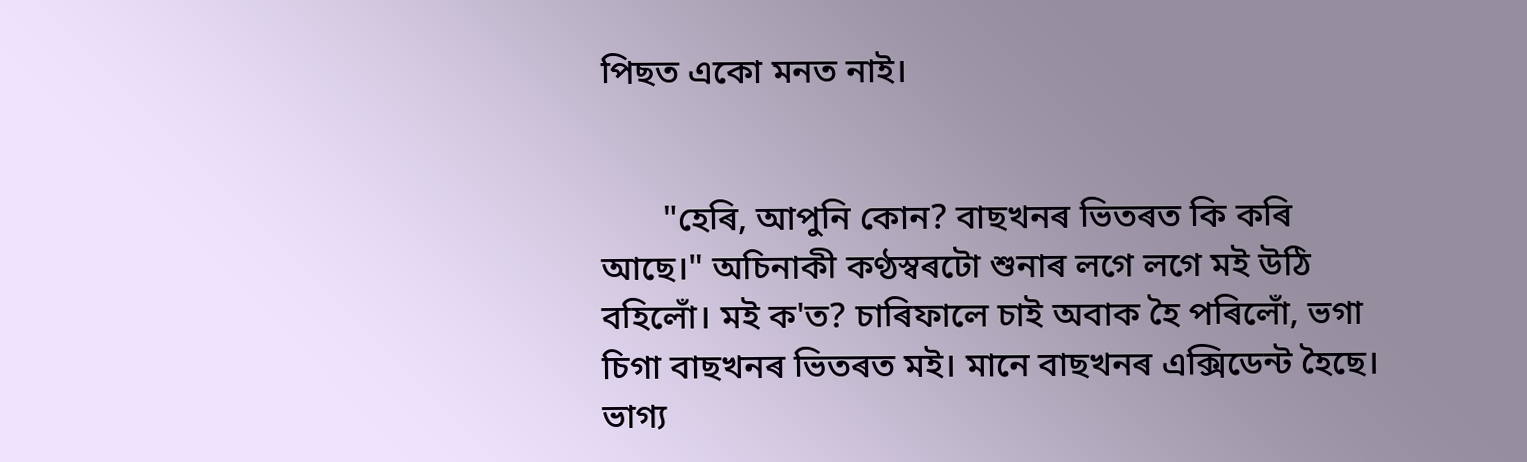পিছত একো মনত নাই।


       "হেৰি, আপুনি কোন? বাছখনৰ ভিতৰত কি কৰি আছে।" অচিনাকী কণ্ঠস্বৰটো শুনাৰ লগে লগে মই উঠি বহিলোঁ। মই ক'ত? চাৰিফালে চাই অবাক হৈ পৰিলোঁ, ভগা চিগা বাছখনৰ ভিতৰত মই। মানে বাছখনৰ এক্সিডেন্ট হৈছে। ভাগ্য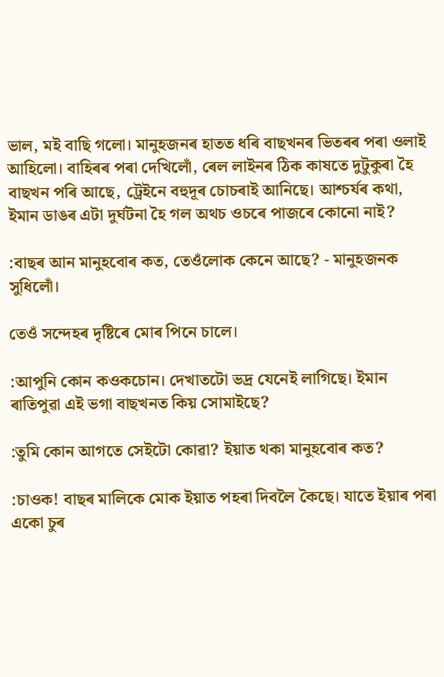ভাল, মই বাছি গলো। মানুহজনৰ হাতত ধৰি বাছখনৰ ভিতৰৰ পৰা ওলাই আহিলো। বাহিৰৰ পৰা দেখিলোঁ, ৰেল লাইনৰ ঠিক কাষতে দুটুকুৰা হৈ বাছখন পৰি আছে, ট্রেইনে বহুদূৰ চোচৰাই আনিছে। আশ্চৰ্যৰ কথা, ইমান ডাঙৰ এটা দুৰ্ঘটনা হৈ গল অথচ ওচৰে পাজৰে কোনো নাই?

:বাছৰ আন মানুহবোৰ কত, তেওঁলোক কেনে আছে? - মানুহজনক সুধিলোঁ।

তেওঁ সন্দেহৰ দৃষ্টিৰে মোৰ পিনে চালে।

:আপুনি কোন কওকচোন। দেখাতটো ভদ্ৰ যেনেই লাগিছে। ইমান ৰাতিপুৱা এই ভগা বাছখনত কিয় সোমাইছে?

:তুমি কোন আগতে সেইটো কোৱা? ইয়াত থকা মানুহবোৰ কত?

:চাওক! বাছৰ মালিকে মোক ইয়াত পহৰা দিবলৈ কৈছে। যাতে ইয়াৰ পৰা একো চুৰ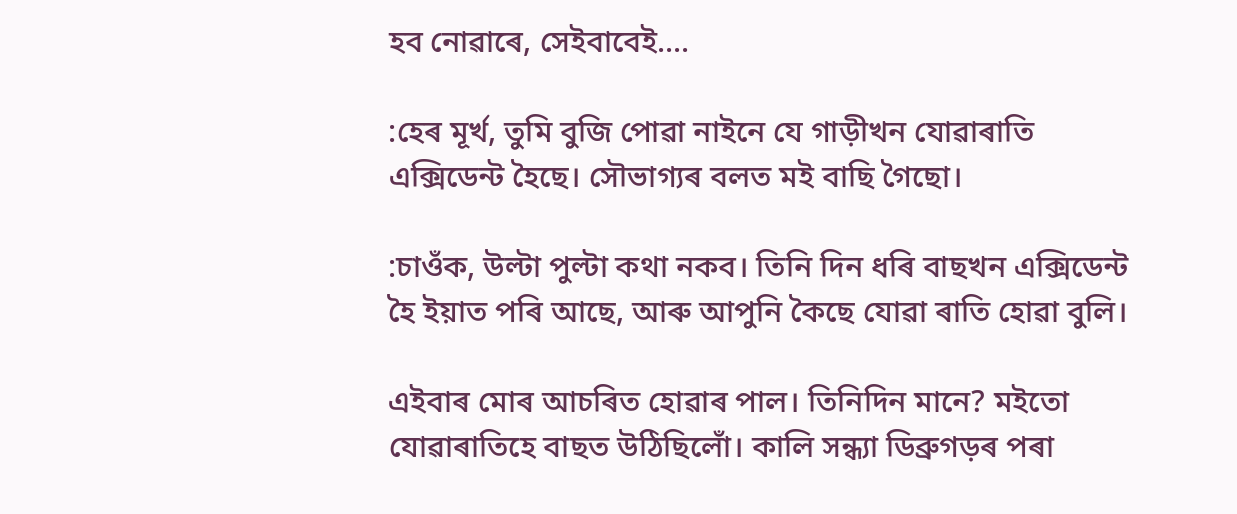হব নোৱাৰে, সেইবাবেই....

:হেৰ মূৰ্খ, তুমি বুজি পোৱা নাইনে যে গাড়ীখন যোৱাৰাতি এক্সিডেন্ট হৈছে। সৌভাগ্যৰ বলত মই বাছি গৈছো।

:চাওঁক, উল্টা পুল্টা কথা নকব। তিনি দিন ধৰি বাছখন এক্সিডেন্ট হৈ ইয়াত পৰি আছে, আৰু আপুনি কৈছে যোৱা ৰাতি হোৱা বুলি।

এইবাৰ মোৰ আচৰিত হোৱাৰ পাল। তিনিদিন মানে? মইতো যোৱাৰাতিহে বাছত উঠিছিলোঁ। কালি সন্ধ্যা ডিব্ৰুগড়ৰ পৰা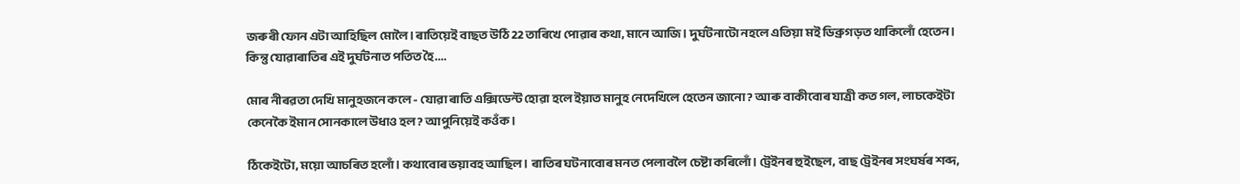জৰুৰী ফোন এটা আহিছিল মোলৈ। ৰাতিয়েই বাছত উঠি 22 তাৰিখে পোৱাৰ কথা, মানে আজি। দুৰ্ঘটনাটো নহলে এতিয়া মই ডিব্ৰুগড়ত থাকিলোঁ হেতেন। কিন্তু যোৱাৰাতিৰ এই দুৰ্ঘটনাত পতিত হৈ....

মোৰ নীৰৱতা দেখি মানুহজনে কলে - যোৱা ৰাতি এক্সিডেন্ট হোৱা হলে ইয়াত মানুহ নেদেখিলে হেতেন জানো? আৰু বাকীবোৰ যাত্ৰী কত গল, লাচকেইটা কেনেকৈ ইমান সোনকালে উধাও হল? আপুনিয়েই কওঁক।

ঠিকেইটো, ময়ো আচৰিত হলোঁ। কথাবোৰ ভয়াবহ আছিল। ৰাতিৰ ঘটনাবোৰ মনত পেলাবলৈ চেষ্টা কৰিলোঁ। ট্ৰেইনৰ হুইছেল, বাছ ট্ৰেইনৰ সংঘৰ্ষৰ শব্দ,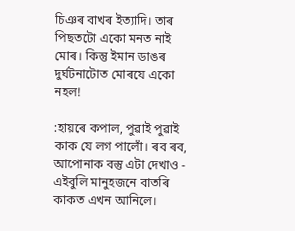চিঞৰ বাখৰ ইত্যাদি। তাৰ পিছতটো একো মনত নাই মোৰ। কিন্তু ইমান ডাঙৰ দুৰ্ঘটনাটোত মোৰযে একো নহল!

:হায়ৰে কপাল, পুৱাই পুৱাই কাক যে লগ পালোঁ। ৰব ৰব, আপোনাক বস্তু এটা দেখাও - এইবুলি মানুহজনে বাতৰি কাকত এখন আনিলে।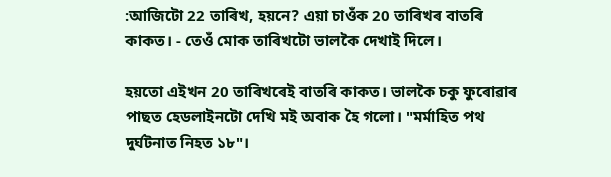:আজিটো 22 তাৰিখ, হয়নে? এয়া চাওঁক 20 তাৰিখৰ বাতৰি কাকত। - তেওঁ মোক তাৰিখটো ভালকৈ দেখাই দিলে।

হয়তো এইখন 20 তাৰিখৰেই বাতৰি কাকত। ভালকৈ চকু ফুৰোৱাৰ পাছত হেডলাইনটো দেখি মই অবাক হৈ গলো। "মৰ্মাহিত পথ দুৰ্ঘটনাত নিহত ১৮"।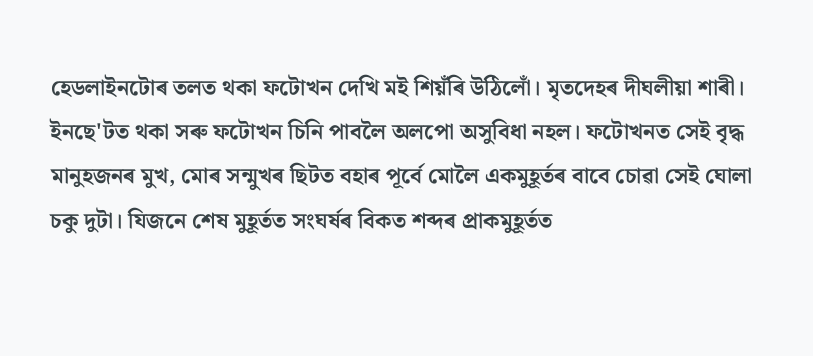হেডলাইনটোৰ তলত থকা ফটোখন দেখি মই শিয়ঁৰি উঠিলোঁ। মৃতদেহৰ দীঘলীয়া শাৰী। ইনছে'টত থকা সৰু ফটোখন চিনি পাবলৈ অলপো অসুবিধা নহল। ফটোখনত সেই বৃদ্ধ মানুহজনৰ মুখ, মোৰ সন্মুখৰ ছিটত বহাৰ পূৰ্বে মোলৈ একমুহূৰ্তৰ বাবে চোৱা সেই ঘোলা চকু দুটা। যিজনে শেষ মুহূৰ্তত সংঘৰ্ষৰ বিকত শব্দৰ প্ৰাকমুহূৰ্তত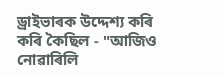ড্ৰাইভাৰক উদ্দেশ্য কৰি কৰি কৈছিল - "আজিও নোৱাৰিলি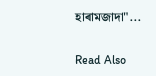হাৰামজাদা"...


Read Also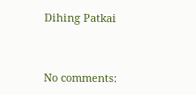Dihing Patkai



No comments: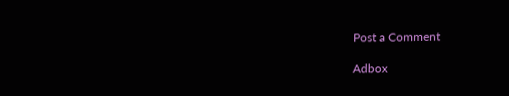Post a Comment

Adbox